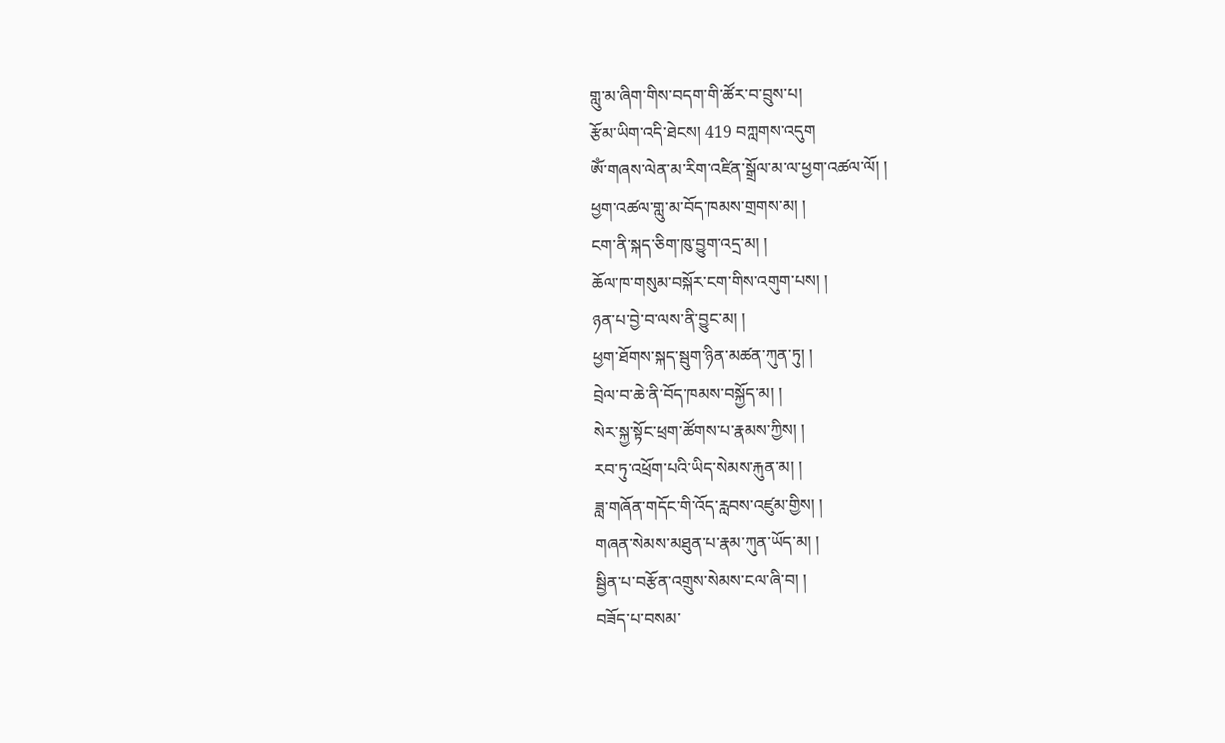གླུ་མ་ཞིག་གིས་བདག་གི་ཚོར་བ་བྲུས་པ།
རྩོམ་ཡིག་འདི་ཐེངས། 419 བཀླགས་འདུག
ཨོཾ་གཞས་ལེན་མ་རིག་འཛིན་སྒྲོལ་མ་ལ་ཕྱག་འཚལ་ལོ། །
ཕྱག་འཚལ་གླུ་མ་བོད་ཁམས་གྲགས་མ། །
ངག་ནི་སྐད་ཅིག་ཁུ་བྱུག་འདྲ་མ། །
ཆོལ་ཁ་གསུམ་བསྐོར་ངག་གིས་འགུག་པས། །
ཉན་པ་བྱེ་བ་ལས་ནི་བྱུང་མ། །
ཕྱག་ཐོགས་སྐད་སྦུག་ཉིན་མཚན་ཀུན་ཏུ། །
བྲེལ་བ་ཆེ་ནི་བོད་ཁམས་བསྐྱོད་མ། །
སེར་སྐྱ་སྟོང་ཕྲག་ཚོགས་པ་རྣམས་ཀྱིས། །
རབ་ཏུ་འཕྲོག་པའི་ཡིད་སེམས་རྐུན་མ། །
ཟླ་གཞོན་གདོང་གི་འོད་རླབས་འཛུམ་གྱིས། །
གཞན་སེམས་མཐུན་པ་རྣམ་ཀུན་ཡོད་མ། །
སྦྱིན་པ་བརྩོན་འགྲུས་སེམས་ངལ་ཞི་བ། །
བཟོད་པ་བསམ་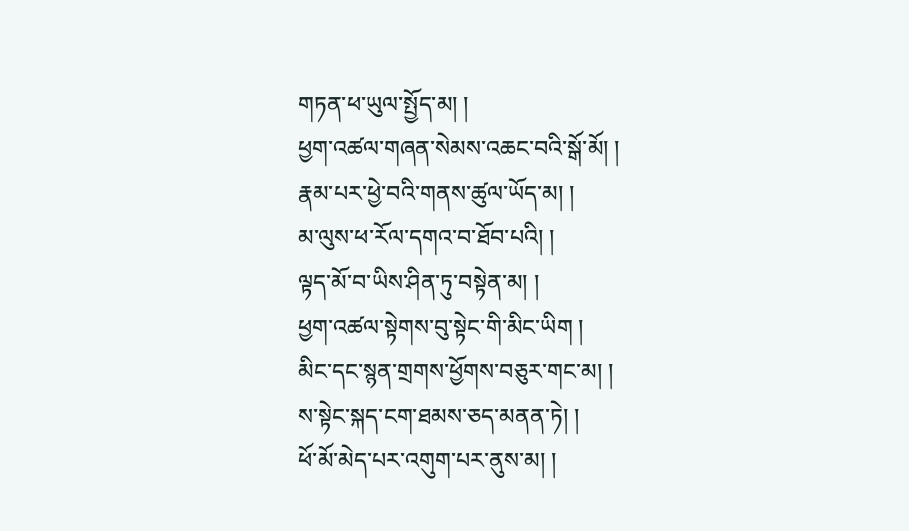གཏན་ཕ་ཡུལ་སྤྱོད་མ། །
ཕྱག་འཚལ་གཞན་སེམས་འཆང་བའི་སྒོ་མོ། །
རྣམ་པར་ཕྱེ་བའི་གནས་ཚུལ་ཡོད་མ། །
མ་ལུས་ཕ་རོལ་དགའ་བ་ཐོབ་པའི། །
ལྟད་མོ་བ་ཡིས་ཤིན་ཏུ་བསྟེན་མ། །
ཕྱག་འཚལ་སྟེགས་བུ་སྟེང་གི་མིང་ཡིག །
མིང་དང་སྙན་གྲགས་ཕྱོགས་བཅུར་གང་མ། །
ས་སྟེང་སྐད་ངག་ཐམས་ཅད་མནན་ཏེ། །
ཕོ་མོ་མེད་པར་འགུག་པར་ནུས་མ། །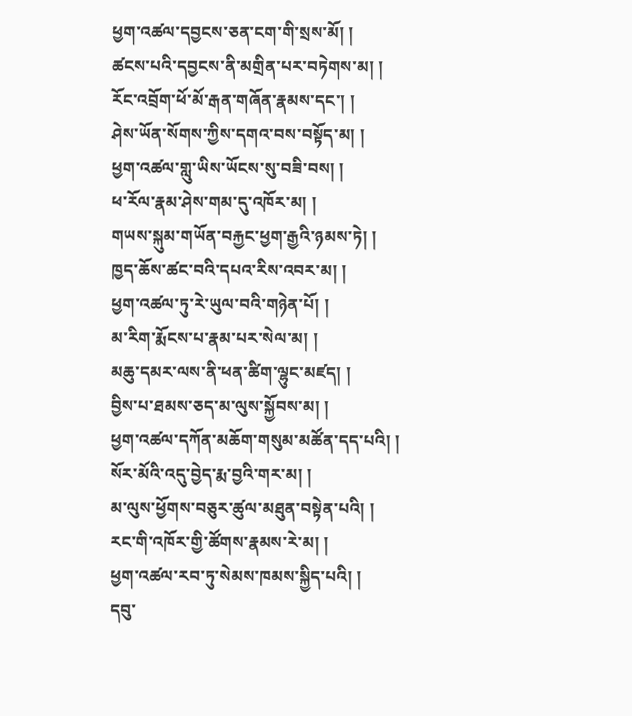ཕྱག་འཚལ་དབྱངས་ཅན་ངག་གི་སྲས་མོ། །
ཚངས་པའི་དབྱངས་ནི་མགྲིན་པར་བཏེགས་མ། །
རོང་འབྲོག་ཕོ་མོ་རྒན་གཞོན་རྣམས་དང་། །
ཤེས་ཡོན་སོགས་ཀྱིས་དགའ་བས་བསྟོད་མ། །
ཕྱག་འཚལ་གླུ་ཡིས་ཡོངས་སུ་བཟི་བས། །
ཕ་རོལ་རྣམ་ཤེས་གམ་དུ་འཁོར་མ། །
གཡས་སྐུམ་གཡོན་བརྐྱང་ཕྱག་རྒྱའི་ཉམས་ཏེ། །
ཁྱད་ཆོས་ཚང་བའི་དཔའ་རིས་འབར་མ། །
ཕྱག་འཚལ་ཏུ་རེ་ཡུལ་བའི་གཉེན་པོ། །
མ་རིག་རྨོངས་པ་རྣམ་པར་སེལ་མ། །
མཆུ་དམར་ལས་ནི་ཕན་ཚིག་ལྷུང་མཛད། །
བྱིས་པ་ཐམས་ཅད་མ་ལུས་སྐྱོབས་མ། །
ཕྱག་འཚལ་དཀོན་མཆོག་གསུམ་མཚོན་དད་པའི། །
སོར་མོའི་འདུ་བྱེད་རྨ་བྱའི་གར་མ། །
མ་ལུས་ཕྱོགས་བཅུར་ཚུལ་མཐུན་བསྟེན་པའི། །
རང་གི་འཁོར་གྱི་ཚོགས་རྣམས་རེ་མ། །
ཕྱག་འཚལ་རབ་ཏུ་སེམས་ཁམས་སྐྱིད་པའི། །
དབུ་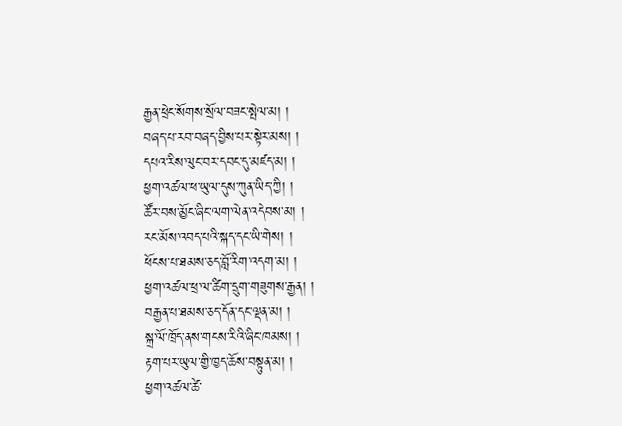རྒྱན་ཕྲེང་སོགས་སྲོལ་བཟང་སྤེལ་མ། །
བཞད་པ་རབ་བཞད་བྱིས་པར་སྟེར་མས། །
དཔའ་རིས་ལུང་བར་དབང་དུ་མཛད་མ། །
ཕྱག་འཚལ་ཕ་ཡུལ་དུས་ཀུན་ཡིད་ཀྱི། །
ཚོར་བས་མྱོང་ཞིང་ལག་ལེན་འདེབས་མ། །
རང་མོས་འབད་པའི་སྐད་དང་ཡི་གེས། །
ཕོངས་པ་ཐམས་ཅད་བློ་རིག་འདག་མ། །
ཕྱག་འཚལ་ཕྲ་ལ་ཚིག་དྲུག་གཟུགས་རྒྱན། །
བརྒྱན་པ་ཐམས་ཅད་དོན་དང་ལྡན་མ། །
སྐྲ་ལོ་ཁྲོད་ནས་གངས་རིའི་ཞིང་ཁམས། །
རྟག་པར་ཡུལ་གྱི་ཁྱད་ཆོས་བསྟུན་མ། །
ཕྱག་འཚལ་ཚེ་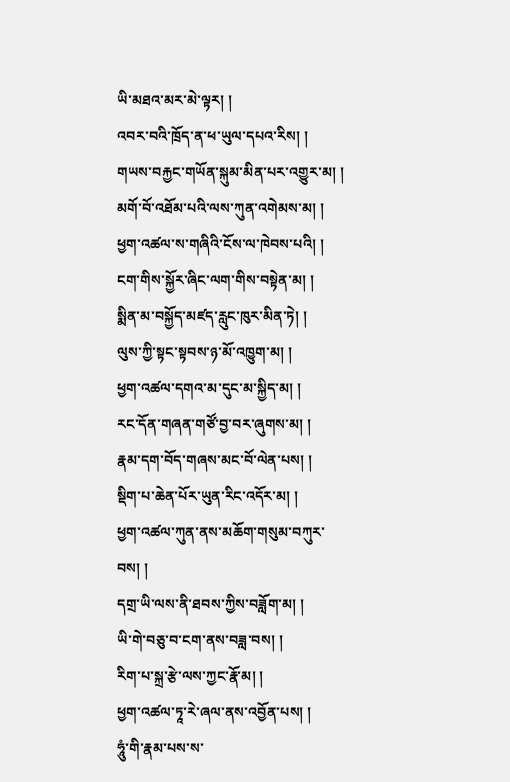ཡི་མཐའ་མར་མེ་ལྟར། །
འབར་བའི་ཁྲོད་ན་ཕ་ཡུལ་དཔའ་རིས། །
གཡས་བརྐྱང་གཡོན་སྐུམ་མིན་པར་འགྱུར་མ། །
མགོ་བོ་འཐོམ་པའི་ལས་ཀུན་འགེམས་མ། །
ཕྱག་འཚལ་ས་གཞིའི་ངོས་ལ་ཁེབས་པའི། །
ངག་གིས་སྐྱོར་ཞིང་ལག་གིས་བསྟེན་མ། །
སྨིན་མ་བསྐྱོད་མཛད་རླུང་ཁུར་མིན་ཏེ། །
ལུས་ཀྱི་སྟང་སྟབས་ཉ་མོ་འཁྱུག་མ། །
ཕྱག་འཚལ་དགའ་མ་དུང་མ་སྐྱིད་མ། །
རང་དོན་གཞན་གཙོ་བྱ་བར་ཞུགས་མ། །
རྣམ་དག་བོད་གཞས་མང་བོ་ལེན་པས། །
སྡིག་པ་ཆེན་པོར་ཡུན་རིང་འདོར་མ། །
ཕྱག་འཚལ་ཀུན་ནས་མཆོག་གསུམ་བཀུར་བས། །
དགྲ་ཡི་ལས་ནི་ཐབས་ཀྱིས་བཟློག་མ། །
ཡི་གེ་བཅུ་བ་ངག་ནས་བཟླ་བས། །
རིག་པ་སྐྲ་རྩེ་ལས་ཀྱང་རྣོ་མ། །
ཕྱག་འཚལ་ཏཱ་རེ་ཞལ་ནས་འབྱོན་པས། །
ཧཱུཾ་གི་རྣམ་པས་ས་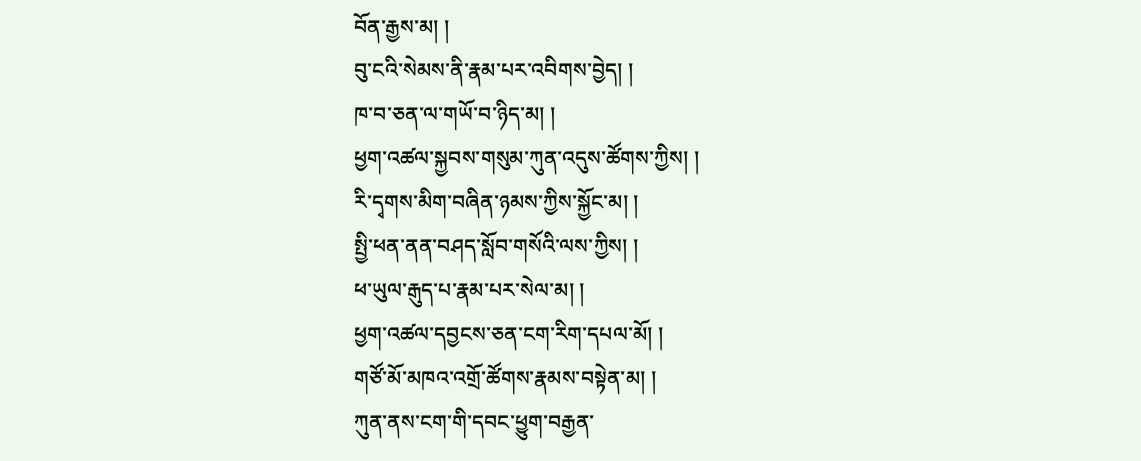བོན་རྒྱས་མ། །
བུ་ངའི་སེམས་ནི་རྣམ་པར་འབིགས་བྱེད། །
ཁ་བ་ཅན་ལ་གཡོ་བ་ཉིད་མ། །
ཕྱག་འཚལ་སྐྱབས་གསུམ་ཀུན་འདུས་ཚོགས་ཀྱིས། །
རི་དྭགས་མིག་བཞིན་ཉམས་ཀྱིས་སྐྱོང་མ། །
སྤྱི་ཕན་ནན་བཤད་སློབ་གསོའི་ལས་ཀྱིས། །
ཕ་ཡུལ་རྒུད་པ་རྣམ་པར་སེལ་མ། །
ཕྱག་འཚལ་དབྱངས་ཅན་ངག་རིག་དཔལ་མོ། །
གཙོ་མོ་མཁའ་འགྲོ་ཚོགས་རྣམས་བསྟེན་མ། །
ཀུན་ནས་ངག་གི་དབང་ཕྱུག་བརྒྱན་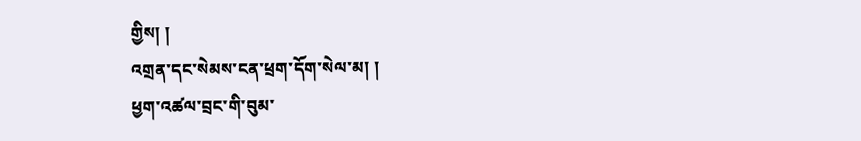གྱིས། །
འགྲན་དང་སེམས་ངན་ཕྲག་དོག་སེལ་མ། །
ཕྱག་འཚལ་བྲང་གི་བུམ་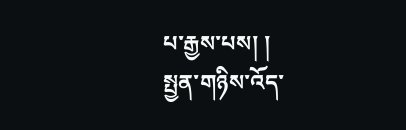པ་རྒྱས་པས། །
སྤྱན་གཉིས་འོད་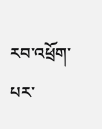རབ་འཕྲོག་པར་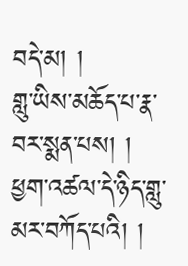བདེ་མ། །
གླུ་ཡིས་མཆོད་པ་རྣ་བར་སྨན་པས། །
ཕྱག་འཚལ་དེ་ཉིད་གླུ་མར་བཀོད་པའི། །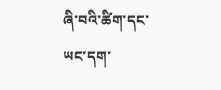ཞི་བའི་ཚིག་དང་ཡང་དག་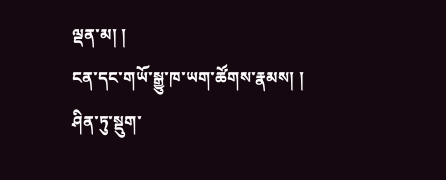ལྡན་མ། །
ངན་དང་གཡོ་སྒྱུ་ཁ་ཡག་ཚོགས་རྣམས། །
ཤིན་ཏུ་སྡུག་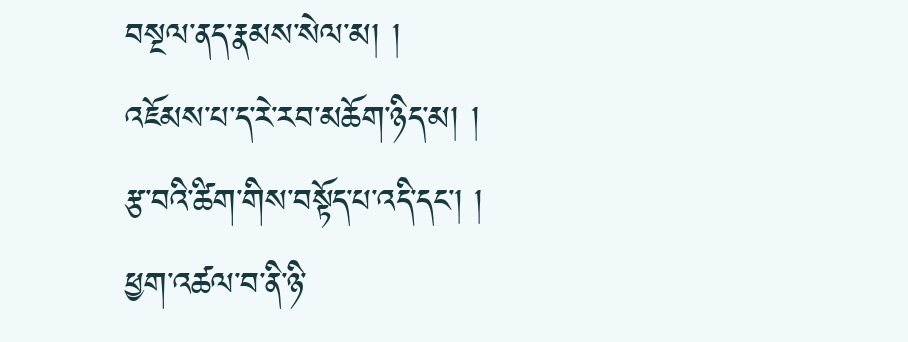བསྔལ་ནད་རྣམས་སེལ་མ། །
འཇོམས་པ་ད་རེ་རབ་མཆོག་ཉིད་མ། །
རྩ་བའི་ཚིག་གིས་བསྟོད་པ་འདི་དང་། །
ཕྱག་འཚལ་བ་ནི་ཉི་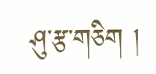ཤུ་རྩ་གཅིག །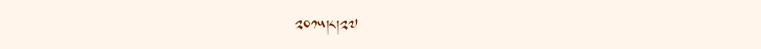༢༠༡༥།༨།༢༧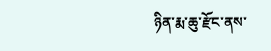ཉིན་རྨ་ཆུ་རྫོང་ནས་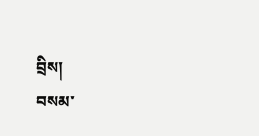བྲིས།
བསམ་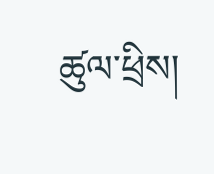ཚུལ་ཕྲིས།